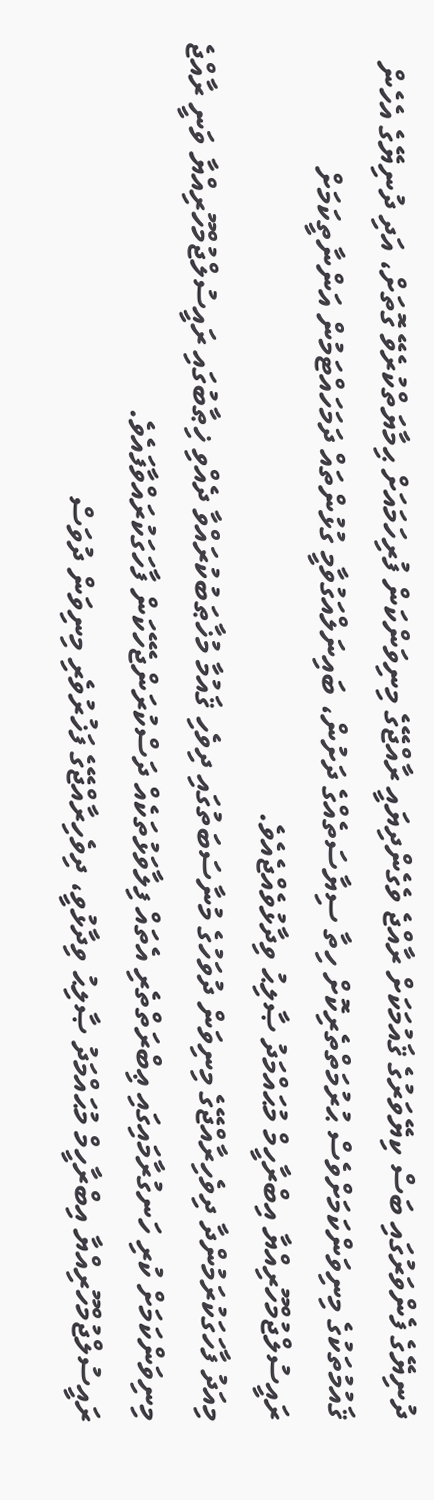ދުނިޔޭގެ ފެންވަރުގައި ބަސް ކިޔޭވަރުގެ ޤައުމަކަށް ރާއްޖެ ވެގެންދިޔައީ ރާއްޖޭގެ މިނިވަންކަން ފުރިހަމައަށް ޙިމާޔަތްކުރެވޭ ގޮތަށް، އަދި ދުނިޔޭގެ އެހެން ޤައުމުތަކުގެ މިނިވަންކަމަށްވެސް ޙުރުމަތްތެރިކޮށް ހިތާ ސިޔާސަތެއްގެ ދަށުން، ބައިނަލްއަގުވާމީ ގުޅުންތައް ދަމަހައްޓަމުން އަންނާތީކަމަށް ރައީސުލްޖުމްހޫރިއްޔާ އިބްރާހީމް މުޙައްމަދު ޞާލިޙު ވިދާޅުވެއްޖެއެވެ.
މިއަދު ފާހަގަކުރަމުންދާ ދިވެހިރާއްޖޭގެ މިނިވަން ދުވަހުގެ މުނާސަބަތުގައި ދިވެހި ޤައުމާ މުޚާޠަބުކުރައްވާ ދެއްވި ޚިޠާބުގައި ރައީސުލްޖުމްހޫރިއްޔާ ވަނީ ރާއްޖެ މިނިވަންކަމަށް ކުރި ހަނގުރާމައިގައި ޢިބްރަތްތެރި އެތައް ފިލާވަޅުތަކެއް ދަސްކުރަންޖެހޭކަން ފާހަގަކުރައްވާފައެވެ.
ރައީސުލްޖުމްހޫރިއްޔާ އިބްރާހީމް މުޙައްމަދު ޞާލިޙު ވިދާޅުވީ، ދިވެހިރާއްޖޭގެ ފަޚުރުވެރި މިނިވަން ދުވަސް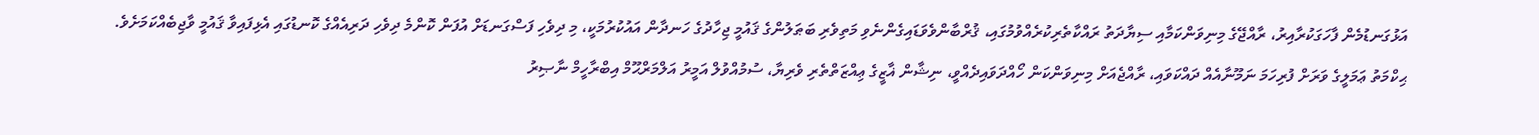އަޅުގަނޑުމެން ފާހަގަކުރާއިރު، ރާއްޖޭގެ މިނިވަންކަމާއި ސިޔާދަތު ރައްކާތެރިކުރެއްވުމުގައި، ޤުރްބާންވެވަޑައިގެންނެވި މަތިވެރި ބަޠަލުންގެ ޤައުމީ ޖިހާދުގެ ހަނދާން އައުކުރުމަކީ، މި ދިވެހި ފަސްގަނޑަށް އުފަން ކޮންމެ ދިވެހި ދަރިއެއްގެ ކޮނޑުގައި އެޅިފައިވާ ޤައުމީ ވާޖިބެއްކަމަށެވެ.
ޙިކްމަތު ޢަމަލީގެ ވަރަށް ފުރިހަމަ ނަމޫނާއެއް ދައްކަވައި، ރާއްޖެއަށް މިނިވަންކަން ހޯއްދަވައިދެއްވީ، ނިޝާން ޣާޒީގެ ޢިއްޒަތްތެރި ވެރިޔާ، ސުމުއްވުލް އަމީރު އަލްމަރްޙޫމް އިބްރާހީމް ނާޞިރު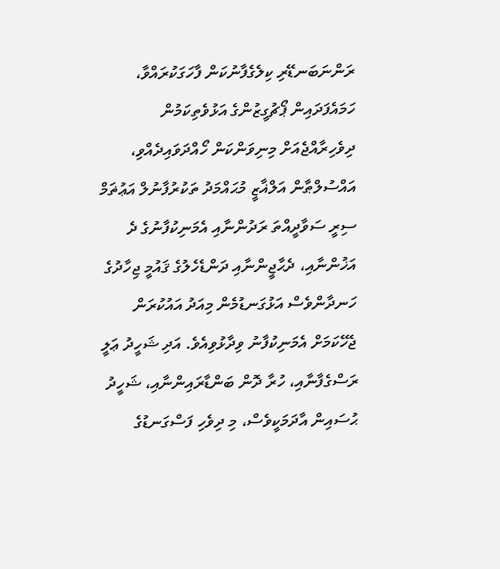ރަންނަބަނޑޭރި ކިލެގެފާނުކަން ފާހަގަކުރައްވާ، ހަމައެފަދައިން ޕޯޗުގީޒުންގެ އަޅުވެތިކަމުން ދިވެހިރާއްޖެއަށް މިނިވަންކަން ހޯއްދަވައިދެއްވި، އައްސުލްޠާން އަލްޣާޒީ މުޙައްމަދު ތަކުރުފާނުލް އަޢުޡަމް ސިރީ ސަވާދީއްތަ ރަދުންނާއި އެމަނިކުފާނުގެ ދެ އަޚުންނާއި، ދެޙާޖީންނާއި ދަންޑެހެލުގެ ޤައުމީ ޖިހާދުގެ ހަނދާންވެސް އަޅުގަނޑުމެން މިއަދު އައުކުރަން ޖެހޭކަމަށް އެމަނިކުފާނު ވިދާޅުވިއެވެ. އަދި ޝަހީދު ޢަލީ ރަސްގެފާނާއި، ހުރާ ދޮން ބަންޑާރައިންނާއި، ޝަހީދު ޙުސައިން އާދަމަކީވެސް، މި ދިވެހި ފަސްގަނޑުގެ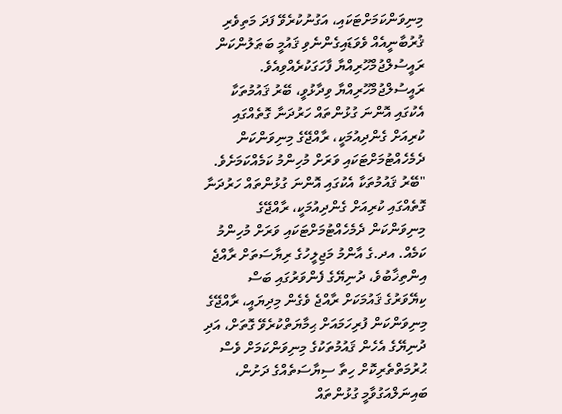މިނިވަންކަމަށްޓަކައި، އަގުނުކުރެވޭ ފަދަ މަތިވެރި ޤުރުބާނީއެއް ވެވަޑައިގެންނެވި ޤައުމީ ބަޠަލުންކަން ރައީސުލްޖުމްހޫރިއްޔާ ފާހަގަކުރެއްވިއެވެ.
ރައީސުލްޖުމްހޫރިއްޔާ ވިދާޅުވީ، ބޭރު ޤައުމުތަކާ އެކުގައި އޮންނަ ގުޅުންތައް ހަރުދަނާ ގޮތެއްގައި ކުރިއަށް ގެންދިއުމަކީ، ރާއްޖޭގެ މިނިވަންކަން ދެމެހެއްޓުމަށްޓަކައި ވަރަށް މުހިންމު ކަމެއްކަމަށެވެ.
"ބޭރު ޤައުމުތަކާ އެކުގައި އޮންނަ ގުޅުންތައް ހަރުދަނާ ގޮތެއްގައި ކުރިއަށް ގެންދިއުމަކީ، ރާއްޖޭގެ މިނިވަންކަން ދެމެހެއްޓުމަށްޓަކައި ވަރަށް މުހިންމު ކަމެއް. އދ.ގެ އާންމު މަޖިލީހުގެ ރިޔާސަތަށް ރާއްޖެ އިންތިޚާބުވެ، ދުނިޔޭގެ ފެންވަރުގައި ބަސް ކިޔޭވަރުގެ ޤައުމަކަށް ރާއްޖެ ވެގެން މިދިޔައީ، ރާއްޖޭގެ މިނިވަންކަން ފުރިހަމައަށް ޙިމާޔަތްކުރެވޭ ގޮތަށް، އަދި ދުނިޔޭގެ އެހެން ޤައުމުތަކުގެ މިނިވަންކަމަށް ވެސް ޙުރުމަތްތެރިކޮށް ހިތާ ސިޔާސަތެއްގެ ދަށުން، ބައިނަލްއަގުވާމީ ގުޅުންތައް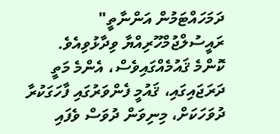ދަމަހައްޓަމުން އަންނާތީ" ރައީސުލްޖުމްހޫރިއްޔާ ވިދާޅުވިއެވެ.
ކޮންމެ ޤައުމެއްގައިވެސް، އެންމެ މަތީ ދަރަޖައިގައި، ޤައުމީ ފެންވަރުގައި ފާހަގަކުރާ ދުވަހަކަށް، މިނިވަން ދުވަސް ވެފައި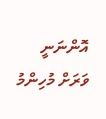އޮންނަނީ ވަރަށް މުހިންމު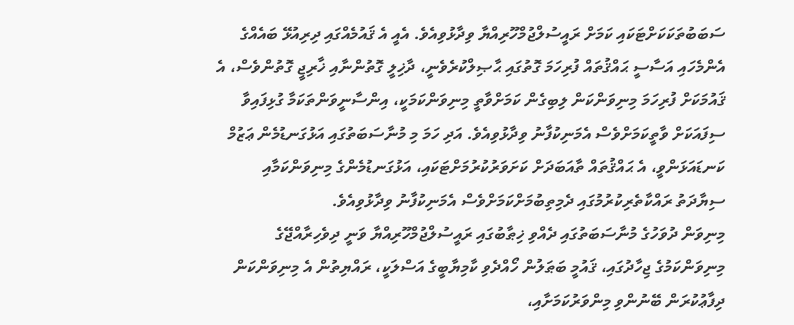ސަބަބުތަކަކަށްޓަކައި ކަމަށް ރައީސުލްޖުމްހޫރިއްޔާ ވިދާޅުވިއެވެ. އެއީ އެ ޤައުމެއްގައި ދިރިއުޅޭ ބައެއްގެ އެންމެހައި އަސާސީ ޙައްޤުތައް ފުރިހަމަ ގޮތުގައި ޙާޞިލްކުރެވެނީ، ދާޚިލީ ގޮތުންނާއި ޚާރިޖީ ގޮތުންވެސް، އެ ޤައުމަކަށް ފުރިހަމަ މިނިވަންކަން ލިބިގެން ކަމަށްވާތީ މިނިވަންކަމަކީ، އިންސާނީވަންތަކަމާ ގުޅިފައިވާ ސިފައަކަށް ވާތީކަމަށްވެސް އެމަނިކުފާނު ވިދާޅުވިއެވެ. އަދި ހަމަ މި މުނާސަބަތުގައި އަޅުގަނޑުމެން ޢަޒުމް ކަނޑައަޅަންވީ، އެ ޙައްޤުތައް ތާއަބަދަށް ކަށަވަރުކުރުމަށްޓަކައި، އަޅުގަނޑުމެންގެ މިނިވަންކަމާއި ސިޔާދަތު ރައްކާތެރިކުރުމުގައި ދެމިތިބުމަށްކަމަށްވެސް އެމަނިކުފާނު ވިދާޅުވިއެވެ.
މިނިވަން ދުވަހުގެ މުނާސަބަތުގައި ދެއްވި ޚިޠާބުގައި ރައީސުލްޖުމްހޫރިއްޔާ ވަނީ ދިވެހިރާއްޖޭގެ މިނިވަންކަމުގެ ޖިހާދުގައި، ޤައުމީ ބަޠަލުން ހޯއްދެވި ކާމިޔާބީގެ އަސްލަކީ، ރައްޔިތުން އެ މިނިވަންކަން ދިފާޢުކުރަން ބޭނުންވި މިންވަރުކަމަށާއި،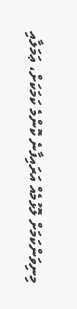މިނިވަންކަމަށް ލޮޅުމެއް އަރައިފާނެ ކޮންމެ ކަމަކަށް، ޢަމަލާއި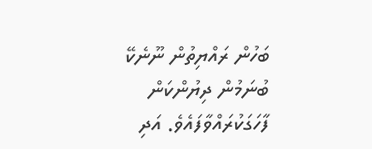ބަހުން ރައްޔިތުން ނޫނެކޭ ބުނަމުން ދިޔުންކަން ފާހަގަކުރައްވާފައެވެ. އަދި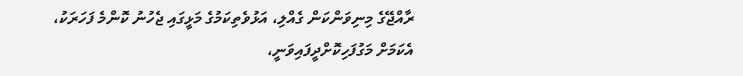ރާއްޖޭގެ މިނިވަންކަން ގެއްލި، އަޅުވެތިކަމުގެ މަޅީގައި ޖެހުނު ކޮންމެ ފަހަރަކު، އެކަމަށް މަގުފަހިކޮށްދީފައިވަނީ،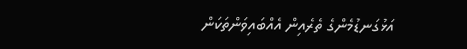އަޅުގަނޑުމެންގެ ތެރެއިން އެއްބައިވަންތަކަން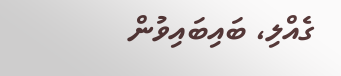ގެއްލި، ބައިބައިވުން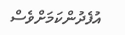އުފެދުންކަމަށްވެސް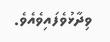ވިދާޅުވެފައިވެއެވެ.